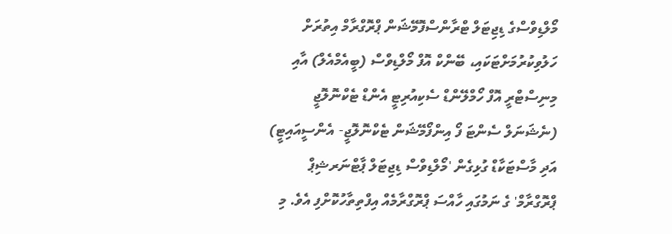މޯލްޑިވްސްގެ ޑިޖިޓަލް ޓްރާންސްފޮމޭޝަން ޕްރޮގްރާމް އިތުރަށް ހަލުވިކުރުމަށްޓަކައި، ބޭންކް އޮފް މޯލްޑިވްސް (ބީއެމްއެލް) އާއި މިނިސްޓްރީ އޮފް ހޯމްލޭންޑް ސެކިއުރިޓީ އެންޑް ޓެކްނޮލޮޖީ (ނެޝަނަލް ސެންޓަ ފޯ އިންފޯމޭޝަން ޓެކްނޮލޮޖީ- އެންސީއައިޓީ) އަދި މާސްޓަކާޑް ގުޅިގެން 'މޯލްޑިވްސް ޑިޖިޓަލް ޕާޓްނަރޝިޕް ޕްރޮގްރާމް' ގެ ނަމުގައި ހާއްސަ ޕްރޮގްރާމެއް އިފްތިތާހުކޮށްފި އެވެ. މި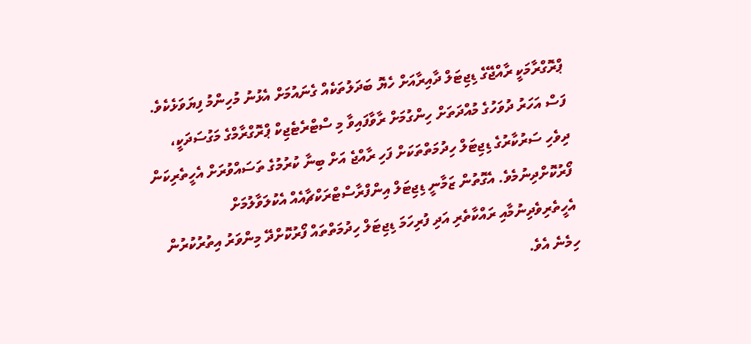ޕްރޮގްރާމަކީ ރާއްޖޭގެ ޑިޖިޓަލް ދާއިރާއަށް ހެޔޮ ބަދަލުތަކެއް ގެނައުމަށް އެޅުނު މުހިންމު ފިޔަވަޅެކެވެ.
ފަސް އަހަރު ދުވަހުގެ މުއްދަތަށް ހިންގުމަށް ރާވާފައިވާ މި ސްޓްރެޓެޖިކް ޕްރޮގްރާމްގެ މަގުސަދަކީ، ދިވެހި ސަރުކާރުގެ ޑިޖިޓަލް ހިދުމަތްތަކަށް ފަހި ރާއްޖެ އަށް ބިނާ ކުރުމުގެ ތަސައްވުރަށް އެހީތެރިކަން ފޯރުކޮށްދިނުމެވެ. އެގޮތުން ޒަމާނީ ޑިޖިޓަލް އިންފްރާސްޓްރަކްޗާއެއް އެކުލަވާލުމަށް އެހީތެރިވެދިނުމާއި ރައްކާތެރި އަދި ފުރިހަމަ ޑިޖިޓަލް ހިދުމަތްތައް ފޯރުކޮށްދޭ މިންވަރު އިތުރުކުރުން ހިމެނެ އެވެ.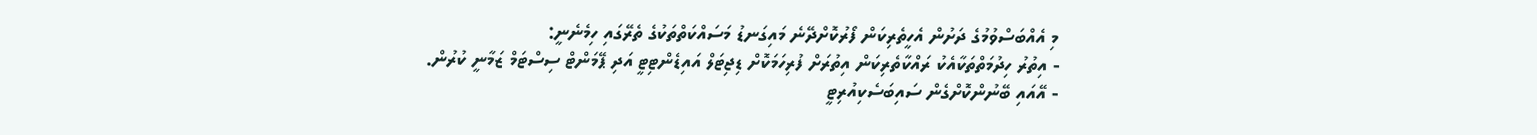މި އެއްބަސްވުމުގެ ދަށުން އެހީތެރިކަން ފޯރުކޮށްދޭނެ މައިގަނޑު މަސައްކަތްތަކުގެ ތެރޭގައި ހިމެނެނީ:
- އިތުރު ހިދުމަތްތަކާއެކު ރައްކާތެރިކަން އިތުރަށް ފުރިހަމަކޮށް ޑިޖިޓަލް އައިޑެންޓިޓީ އަދި ޕޭމަންޓް ސިސްޓަމް ޒަމާނީ ކުރުން.
- އޭއައި ބޭނުންކޮށްގެން ސައިބަސެކިއުރިޓީ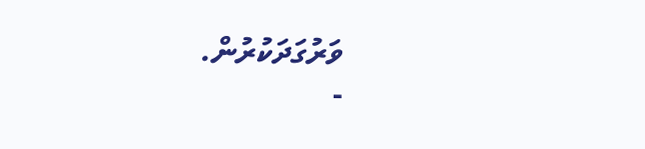ވަރުގަދަކުރުން.
-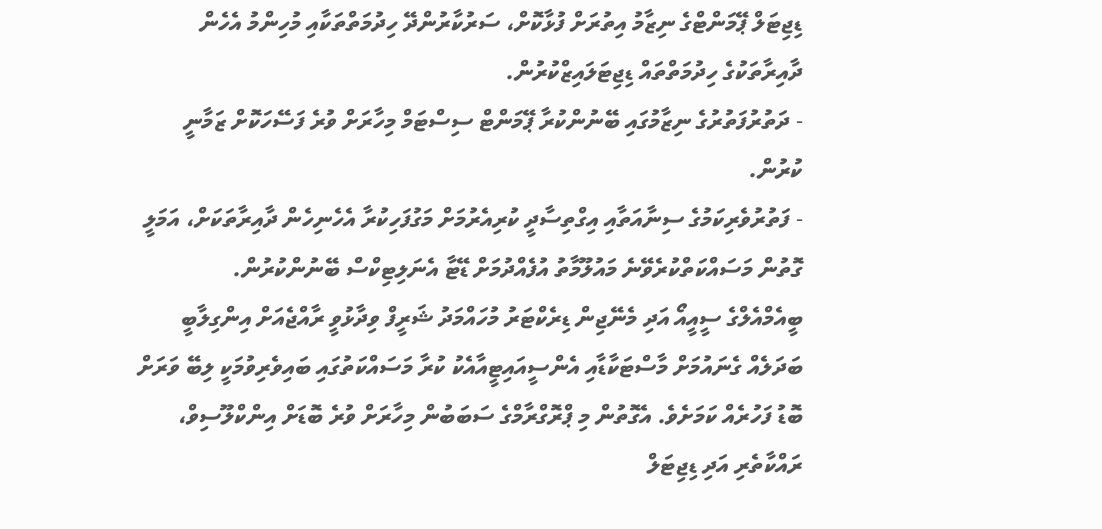ޑިޖިޓަލް ޕޭމަންޓްގެ ނިޒާމު އިތުރަށް ފުޅާކޮށް، ސަރުކާރުންދޭ ހިދުމަތްތަކާއި މުހިންމު އެހެން ދާއިރާތަކުގެ ހިދުމަތްތައް ޑިޖިޓަލައިޒްކުރުން.
- ދަތުރުފަތުރުގެ ނިޒާމުގައި ބޭނުންކުރާ ޕޭމަންޓް ސިސްޓަމް މިހާރަށް ވުރެ ފަސޭހަކޮށް ޒަމާނީ ކުރުން.
- ފަތުރުވެރިކަމުގެ ސިނާއަތާއި އިގްތިސާދީ ކުރިއެރުމަށް މަގުފަހިކުރާ އެހެނިހެން ދާއިރާތަކަށް، އަމަލީ ގޮތުން މަސައްކަތްކުރެވޭނެ މައުލޫމާތު އުފެއްދުމަށް ޑޭޓާ އެނަލިޓިކްސް ބޭނުންކުރުން.
ބީއެމްއެލްގެ ސީއީއޯ އަދި މެނޭޖިން ޑިރެކްޓަރު މުހައްމަދު ޝަރީފް ވިދާޅުވީ ރާއްޖެއަށް އިންގިލާބީ ބަދަލެއް ގެނައުމަށް މާސްޓަކާޑާއި އެންސީއައިޓީއާއެކު ކުރާ މަސައްކަތުގައި ބައިވެރިވުމަކީ ލިބޭ ވަރަށް ބޮޑު ފަހުރެއް ކަމަށެވެ. އެގޮތުން މި ޕްރޮގްރާމްގެ ސަބަބުން މިހާރަށް ވުރެ ބޮޑަށް އިންކްލޫސިވް، ރައްކާތެރި އަދި ޑިޖިޓަލް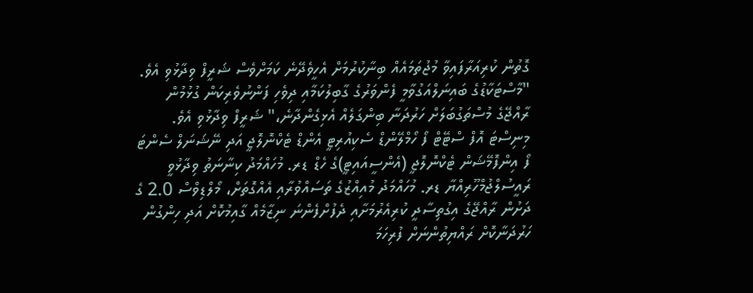ގޮތުން ކުރިއަރާފައިވާ މުޖުތަމައެއް ބިނާކުރުމަށް އެހީވެދޭނެ ކަމަށްވެސް ޝަރީފް ވިދާޅުވި އެވެ. "މާސްޓަކާޑުގެ ބައިނަލްއަގުވާމީ ފެންވަރުގެ ގާބިލުކަމާއި ދިވެހި ފަންނުވެރިކަން ގުޅުމުން ރާއްޖޭގެ މުސްތަގުބަލަށް ހަރުދަނާ ބިންގަލެއް އެޅިގެންދާނެ،" ޝަރީފް ވިދާޅުވި އެވެ.
މިނިސްޓަ އޮފް ސްޓޭޓް ފޯ ހޯމްލޭންޑް ސެކިއުރިޓީ އެންޑް ޓެކްނޮލޮޖީ އަދި ނޭޝަނަލް ސެންޓަ ފޯ އިންފޮމޭޝަން ޓެކްނޮލޮޖީ (އެންސީއައިޓީ)ގެ ހެޑް ޑރ. މުހައްމަދު ކިނާނަތު ވިދާޅުވީ ރައީސުލްޖުމްހޫރިއްޔާ ޑރ. މުހައްމަދު މުއިއްޒުގެ ތަސައްވުރާއި އެއްގޮތަށް، މޯލްޑިވްސް 2.0 ގެ ދަށުން ރާއްޖޭގެ އިގުތިސާދީ ކުރިއެރުމަށާއި ދެފުށްފެންނަ ނިޒާމެއް ގާއިމުކޮށް އަދި ހިންގުން ހަރުދަނާކޮށް ރައްޔިތުންނަށް ފުރިހަމަ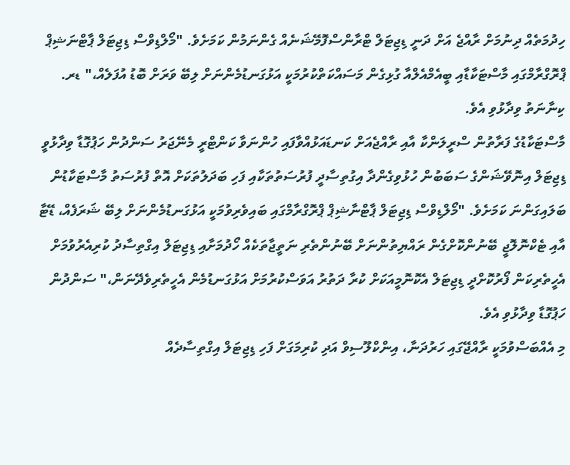ހިދުމަތެއް ދިނުމަށް ރާއްޖެ އަށް ދަނީ ޑިޖިޓަލް ޓްރާންސްފޮމޭޝަނެއް ގެންނަމުން ކަމަށެވެ. "މޯލްޑިވްސް ޑިޖިޓަލް ޕާޓްނަޝިޕް ޕްރޮގްރާމްގައި މާސްޓަކާޑާއި ބީއެމްއެލްއާ ގުޅިގެން މަސައްކަތްކުރުމަކީ އަޅުގަނޑުމެންނަށް ލިބޭ ވަރަށް ބޮޑު އުފަލެއް،" ޑރ. ކިނާނަތު ވިދާޅުވި އެވެ.
މާސްޓަކާޑުގެ ފަރާތުން ސްރީލަންކާ އާއި ރާއްޖެއަށް ކަނޑައަޅުއްވާފައި ހުންނަވާ ކަންޓްރީ މެނޭޖަރު ސަންދުން ހަޕުގޮޑާ ވިދާޅުވީ ޑިޖިޓަލް އިނޮވޭޝަންގެ ސަބަބުން ހުޅުވިގެންދާ އިގުތިސާދީ ފުރުސަތުތަކާއި ފަހި ބަދަލުތަކަށް އޮތް ފުރުސަތު މާސްޓަކާޑުން ބަލައިގަންނަ ކަމަށެވެ. "މޯލްޑިވްސް ޑިޖިޓަލް ޕާޓްނާޝިޕް ޕްރޮގްރާމްގައި ބައިވެރިވުމަކީ އަޅުގަނޑުމެންނަށް ލިބޭ ޝަރަފެއް، ޑޭޓާ އާއި ޓެކްނޮލޮޖީ ބޭނުންކޮށްގެން ރައްޔިތުންނަށް ބޭނުންތެރި ނަތީޖާތަކެއް ހޯދުމަށާއި ޑިޖިޓަލް އިގްތިސާދު ކުރިއެރުވުމަށް އެހީތެރިކަން ފޯރުކޮށްދީ ޑިޖިޓަލް އެކޮނޮމީއަކަށް ކުރާ ދަތުރު އަވަސްކުރުމަށް އަޅުގަނޑުމެން އެހީތެރިވެދޭނަން،" ސަންދުން ހަޕުގޮޑާ ވިދާޅުވި އެވެ.
މި އެއްބަސްވުމަކީ ރާއްޖޭގައި ހަރުދަނާ، އިންކްލޫސިވް އަދި ކުރިމަގަށް ފަހި ޑިޖިޓަލް އިގްތިސާދެއް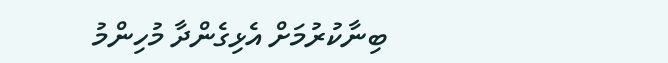ބިނާކުރުމަށް އެޅިގެންދާ މުހިންމު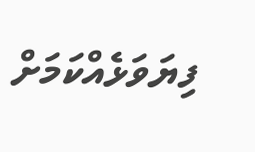ފިޔަވަޅެއްކަމަށް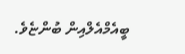ބީއެމްއެލްއިން ބުންޏެވެ.